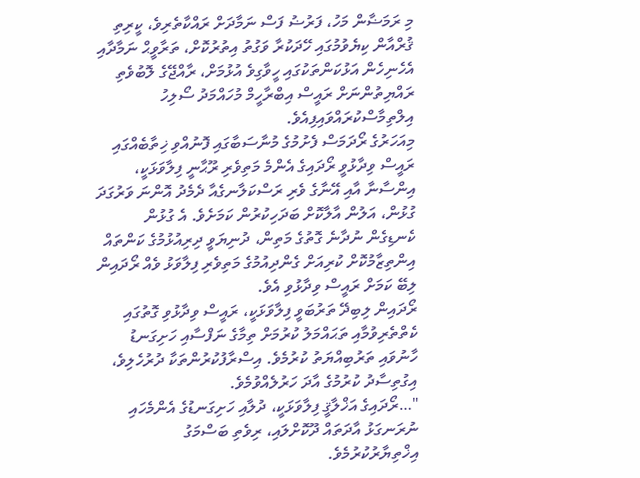މި ރަމަޟާން މަހު، ފަރުޟު ފަސް ނަމާދަށް ރައްކާތެރިވެ، ކީރިތި ޤުރްއާން ކިޔެވުމުގައި ހޭދަކުރާ ވަގުތު އިތުރުކޮށް، ތަރާވީޙް ނަމާދާއި އެހެނިހެން އަޅުކަންތަކުގައި ހީވާގިވެ އުޅުމަށް، ރާއްޖޭގެ ލޮބުވެތި ރައްޔިތުންނަށް ރައީސް އިބްރާހީމް މުހައްމަދު ސޯލިހު އިލްތިމާސްކުރައްވައިފިއެވެ.
މިއަހަރުގެ ރޯދަމަސް ފެށުމުގެ މުނާސަބާގައި ފޮނުއްވި ޚިތާބެއްގައި ރައީސް ވިދާޅުވީ ރޯދައިގެ އެންމެ މަތިވެރި ރޫޙާނީ ފިލާވަޅަކީ، އިންސާނާ އާއި އޭނާގެ ވެރި ރަސްކަލާނގެއާ ދެމެދު އޮންނަ ވަރުގަދަ ގުޅުން، އަލުން އާލާކޮށް ބަދަހިކުރުން ކަމަށެވެ. އެ ގުޅުން ކެނޑިގެން ނުދާނެ ގޮތުގެ މަތިން، ދުނިޔަވީ ދިރިއުޅުމުގެ ކަންތައް އިންތިޒާމުކޮށް ކުރިއަށް ގެންދިއުމުގެ މަތިވެރި ފިލާވަޅު ވެއް ރޯދައިން ލިބޭ ކަމަށް ރައީސް ވިދާޅުވި އެވެ.
ރޯދައިން ލިބިދޭ ތަރުބަވީ ފިލާވަޅަކީ، ރައީސް ވިދާޅުވި ގޮތުގައި ކެތްތެރިވުމާއި ތަޙައްމަލު ކުރުމަށް ތިމާގެ ނަފްސާއި ހަށިގަނޑު ހާނުވައި ތަރުބިއްޔަތު ކުރުމެވެ. އިސްރާފުކުރުންތަކާ ދުރުހެލިވެ، އިގުތިސާދު ކުރުމުގެ އާދަ ހަރުލެއްވުމެވެ.
"…ރޯދައިގެ އަޚްލާޤީ ފިލާވަޅަކީ، ދުލާއި ހަށިގަނޑުގެ އެންމެހައި ނުރަނގަޅު އާދަތައް ދޫކޮށްލައި، ރިވެތި ބަސްމަގު އިޚްތިޔާރުކުރުމެވެ.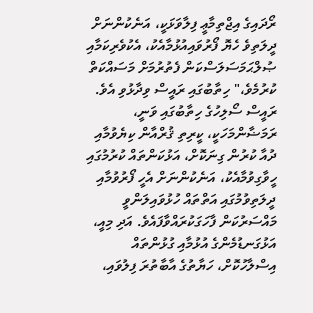ރޯދައިގެ އިޖްތިމާޢީ ފިލާވަޅަކީ، އަނެކުންނަށް ދީލަތިވެ ހެޔޮ ފޯރުވައިއުޅުމާއެކު، އެކުވެރިކަމާއި ޞުލްޙަމަސަލަސްކަން ފެތުރުމަށް މަސައްކަތް ކުރުމެވެ،" ހިތާބުގައި ރައީސް ވިދާޅުވި އެވެ.
ރައީސް ސޯލިހުގެ ހިތާބުގައި ވަނީ، ރަމަޟާންމަހަކީ، ކީރިތި ޤުރްއާން ކިޔެވުމާއި ދުއާ ކުރުން ގިނަކޮށް، އަޅުކަންތައް ކުރުމުގައި ހީވާގިވުމާއެކު، އަނެކުންނަށް އެހީ ފޯރުވުމާއި ދީލަތިވުމުގައި އަތްތައް ހުޅުވައިލަންވީ މައްސަރުކަން ފާހަގަކުރައްވާފައެވެ. އަދި މިއީ، އަޅުގަނޑުމެންގެ އުޅުމާއި ގުޅުންތައް އިސްލާހުކޮށް، ހަޔާތުގެ އާބާތުރަ ފިލުވައި،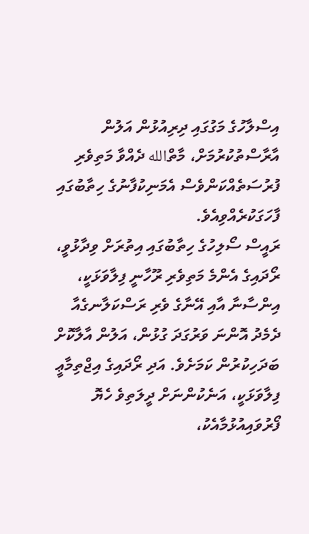އިސްލާހުގެ މަގުގައި ދިރިއުޅުން އަލުން އާރާސްތުކުރުމަށް، މާތްالله ދެއްވާ މަތިވެރި ފުރުސަތެއްކަންވެސް އެމަނިކުފާނުގެ ހިތާބުގައި ފާހަގަކުރެއްވިއެވެ.
ރައީސް ސޯލިހުގެ ހިތާބުގައި އިތުރަށް ވިދާޅުވީ، ރޯދައިގެ އެންމެ މަތިވެރި ރޫހާނީ ފިލާވަޅަކީ، އިންސާނާ އާއި އޭނާގެ ވެރި ރަސްކަލާނގެއާ ދެމެދު އޮންނަ ވަރުގަދަ ގުޅުން، އަލުން އާލާކޮށް ބަދަހިކުރުން ކަމަށެވެ. އަދި ރޯދައިގެ އިޖްތިމާޢީ ފިލާވަޅަކީ، އަނެކުންނަށް ދީލަތިވެ ހެޔޮ ފޯރުވައިއުޅުމާއެކު،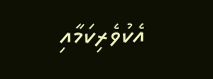އެކުވެރިކަމާއި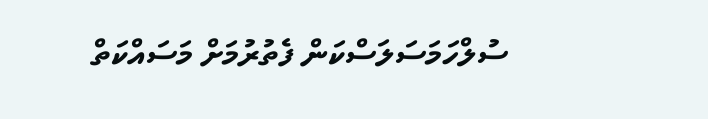ސުލްހަމަސަލަސްކަން ފެތުރުމަށް މަސައްކަތް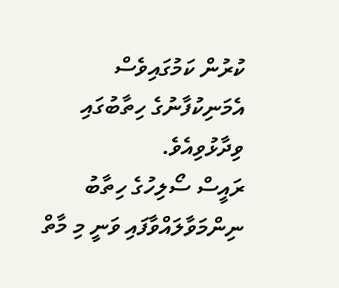ކުރުން ކަމުގައިވެސް އެމަނިކުފާނުގެ ހިތާބުގައި ވިދާޅުވިއެވެ.
ރައީސް ސޯލިހުގެ ހިތާބު ނިންމަވާލައްވާފައި ވަނީ މި މާތް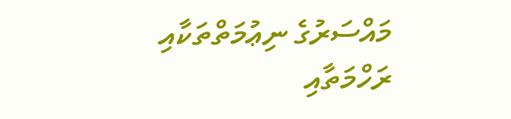މައްސަރުގެ ނިޢުމަތްތަކާއި ރަހްމަތާއި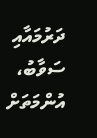ދަރުމައާއި ސަވާބު، އުންމަތަށް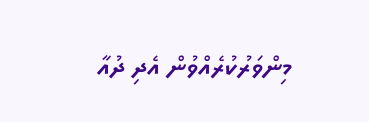މިންވަރުކުރެއްވުން އެދި ދުއާ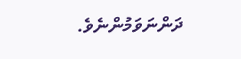ދަންނަވަމުންނެވެ.